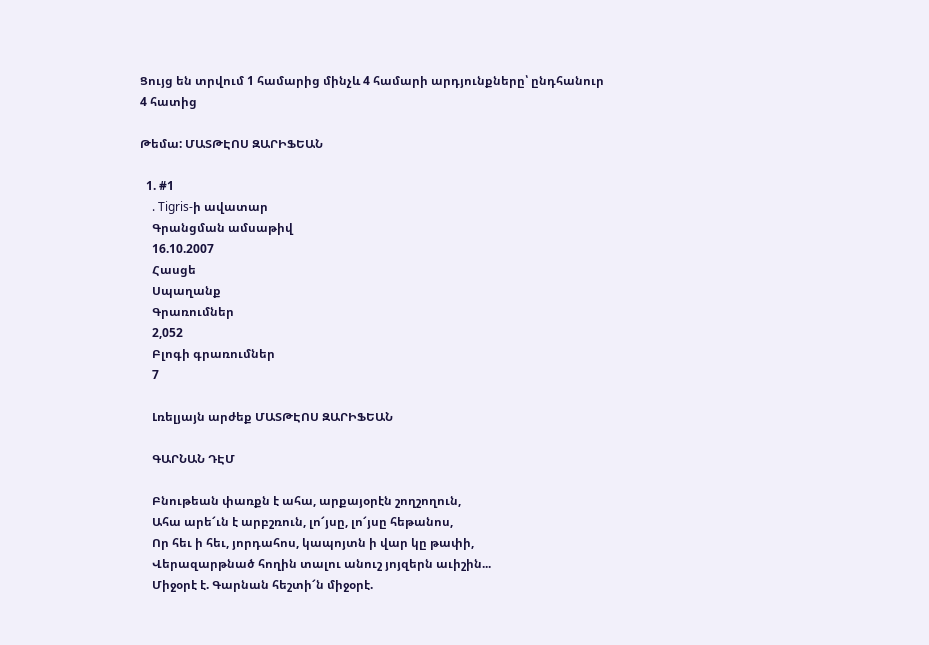Ցույց են տրվում 1 համարից մինչև 4 համարի արդյունքները՝ ընդհանուր 4 հատից

Թեմա: ՄԱՏԹԷՈՍ ԶԱՐԻՖԵԱՆ

  1. #1
    . Tigris-ի ավատար
    Գրանցման ամսաթիվ
    16.10.2007
    Հասցե
    Սպաղանք
    Գրառումներ
    2,052
    Բլոգի գրառումներ
    7

    Լռելյայն արժեք ՄԱՏԹԷՈՍ ԶԱՐԻՖԵԱՆ

    ԳԱՐՆԱՆ ԴԷՄ

    Բնութեան փառքն է ահա, արքայօրէն շողշողուն,
    Ահա արե՜ւն է արբշռուն, լո՜յսը, լո՜յսը հեթանոս,
    Որ հեւ ի հեւ, յորդահոս, կապոյտն ի վար կը թափի,
    Վերազարթնած հողին տալու անուշ յոյզերն աւիշին...
    Միջօրէ է. Գարնան հեշտի՜ն միջօրէ.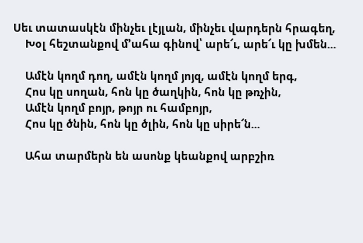Սեւ տատասկէն մինչեւ լէյլան, մինչեւ վարդերն հրագեղ,
    Խօլ հեշտանքով մ՚ահա գինով՝ արե՜ւ, արե՜ւ կը խմեն...

    Ամէն կողմ դող, ամէն կողմ յոյզ, ամէն կողմ երգ,
    Հոս կը սողան, հոն կը ծաղկին, հոն կը թռչին,
    Ամէն կողմ բոյր, թոյր ու համբոյր,
    Հոս կը ծնին, հոն կը ծլին, հոն կը սիրե՜ն...

    Ահա տարմերն են ասոնք կեանքով արբշիռ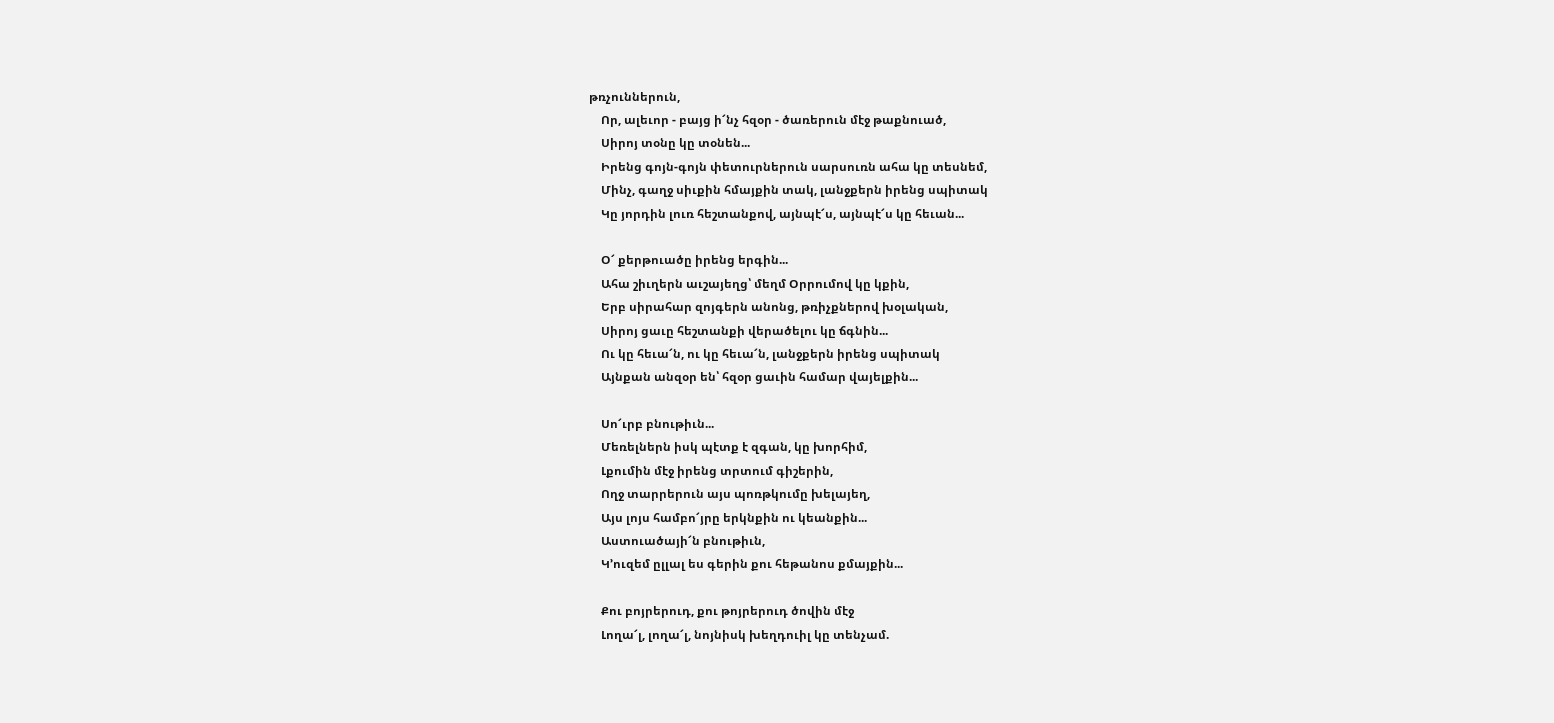թռչուններուն,
    Որ, ալեւոր - բայց ի՜նչ հզօր - ծառերուն մէջ թաքնուած,
    Սիրոյ տօնը կը տօնեն...
    Իրենց գոյն-գոյն փետուրներուն սարսուռն ահա կը տեսնեմ,
    Մինչ, գաղջ սիւքին հմայքին տակ, լանջքերն իրենց սպիտակ
    Կը յորդին լուռ հեշտանքով, այնպէ՜ս, այնպէ՜ս կը հեւան...

    Օ՜ քերթուածը իրենց երգին...
    Ահա շիւղերն աւշայեղց՝ մեղմ Օրրումով կը կքին,
    Երբ սիրահար զոյգերն անոնց, թռիչքներով խօլական,
    Սիրոյ ցաւը հեշտանքի վերածելու կը ճգնին...
    Ու կը հեւա՜ն, ու կը հեւա՜ն, լանջքերն իրենց սպիտակ
    Այնքան անզօր են՝ հզօր ցաւին համար վայելքին...

    Սո՜ւրբ բնութիւն...
    Մեռելներն իսկ պէտք է զգան, կը խորհիմ,
    Լքումին մէջ իրենց տրտում գիշերին,
    Ողջ տարրերուն այս պոռթկումը խելայեղ,
    Այս լոյս համբո՜յրը երկնքին ու կեանքին...
    Աստուածայի՜ն բնութիւն,
    Կ՚ուզեմ ըլլալ ես գերին քու հեթանոս քմայքին...

    Քու բոյրերուդ, քու թոյրերուդ ծովին մէջ
    Լողա՜լ, լողա՜լ, նոյնիսկ խեղդուիլ կը տենչամ.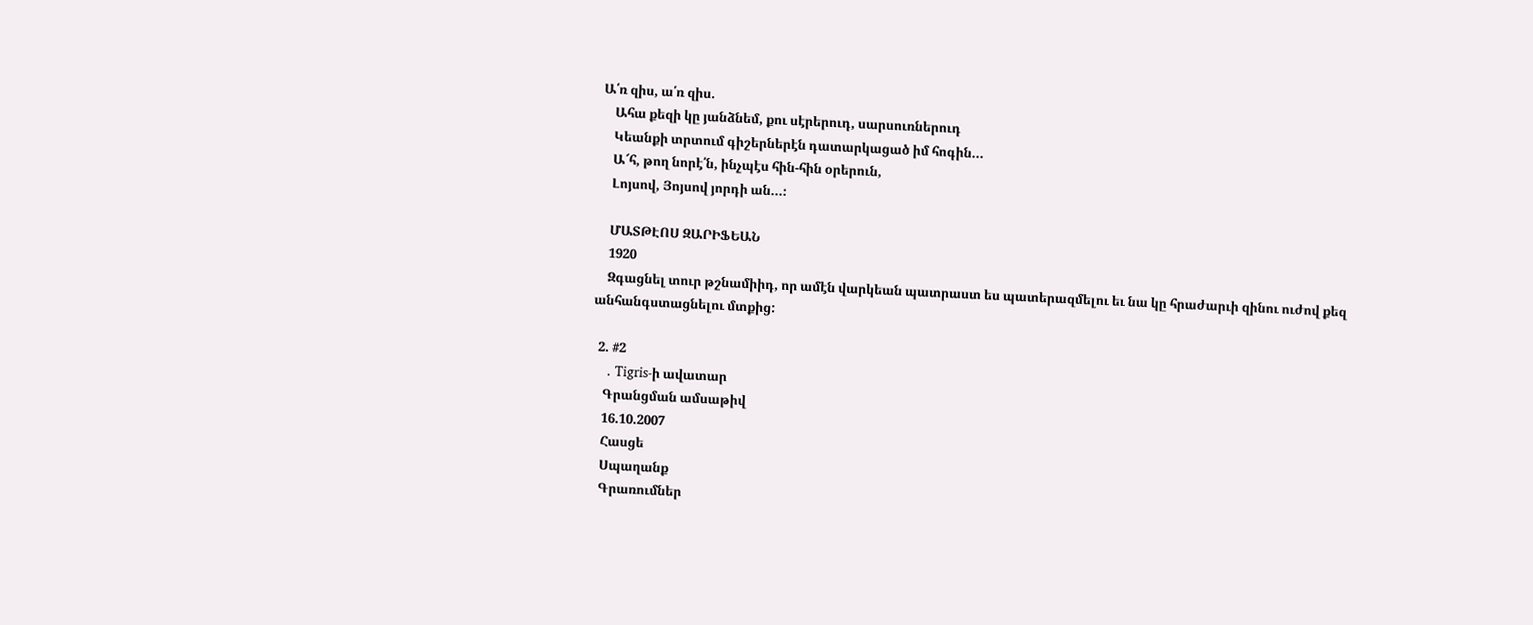Ա՛ռ զիս, ա՛ռ զիս.
    Ահա քեզի կը յանձնեմ, քու սէրերուդ, սարսուռներուդ
    Կեանքի տրտում գիշերներէն դատարկացած իմ հոգին...
    Ա՜հ, թող նորէ՛ն, ինչպէս հին-հին օրերուն,
    Լոյսով, Յոյսով յորդի ան...։

    ՄԱՏԹԷՈՍ ԶԱՐԻՖԵԱՆ
    1920
    Զգացնել տուր թշնամիիդ, որ ամէն վարկեան պատրաստ ես պատերազմելու եւ նա կը հրաժարւի զինու ուժով քեզ անհանգստացնելու մտքից:

  2. #2
    . Tigris-ի ավատար
    Գրանցման ամսաթիվ
    16.10.2007
    Հասցե
    Սպաղանք
    Գրառումներ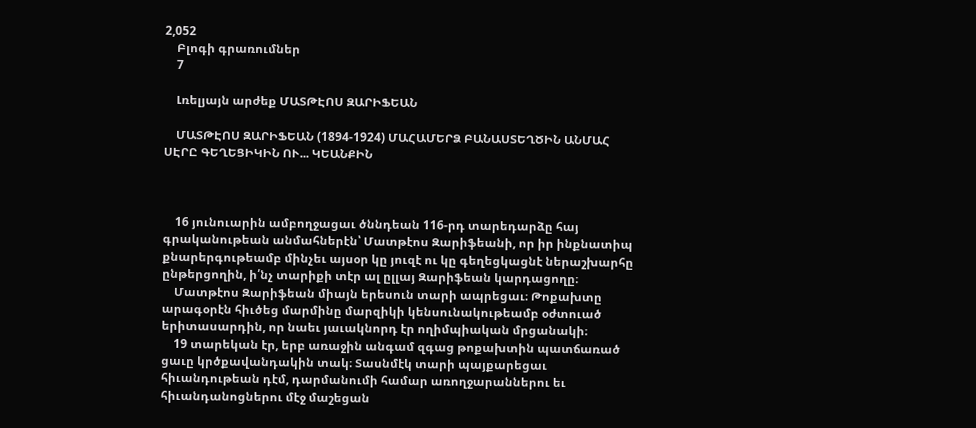2,052
    Բլոգի գրառումներ
    7

    Լռելյայն արժեք ՄԱՏԹԷՈՍ ԶԱՐԻՖԵԱՆ

    ՄԱՏԹԷՈՍ ԶԱՐԻՖԵԱՆ (1894-1924) ՄԱՀԱՄԵՐՁ ԲԱՆԱՍՏԵՂԾԻՆ ԱՆՄԱՀ ՍԷՐԸ ԳԵՂԵՑԻԿԻՆ ՈՒ... ԿԵԱՆՔԻՆ



    16 յունուարին ամբողջացաւ ծննդեան 116-րդ տարեդարձը հայ գրականութեան անմահներէն՝ Մատթէոս Զարիֆեանի, որ իր ինքնատիպ քնարերգութեամբ մինչեւ այսօր կը յուզէ ու կը գեղեցկացնէ ներաշխարհը ընթերցողին, ի՛նչ տարիքի տէր ալ ըլլայ Զարիֆեան կարդացողը։
    Մատթէոս Զարիֆեան միայն երեսուն տարի ապրեցաւ։ Թոքախտը արագօրէն հիւծեց մարմինը մարզիկի կենսունակութեամբ օժտուած երիտասարդին, որ նաեւ յաւակնորդ էր ողիմպիական մրցանակի։
    19 տարեկան էր, երբ առաջին անգամ զգաց թոքախտին պատճառած ցաւը կրծքավանդակին տակ։ Տասնմէկ տարի պայքարեցաւ հիւանդութեան դէմ, դարմանումի համար առողջարաններու եւ հիւանդանոցներու մէջ մաշեցան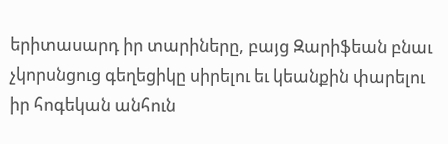երիտասարդ իր տարիները, բայց Զարիֆեան բնաւ չկորսնցուց գեղեցիկը սիրելու եւ կեանքին փարելու իր հոգեկան անհուն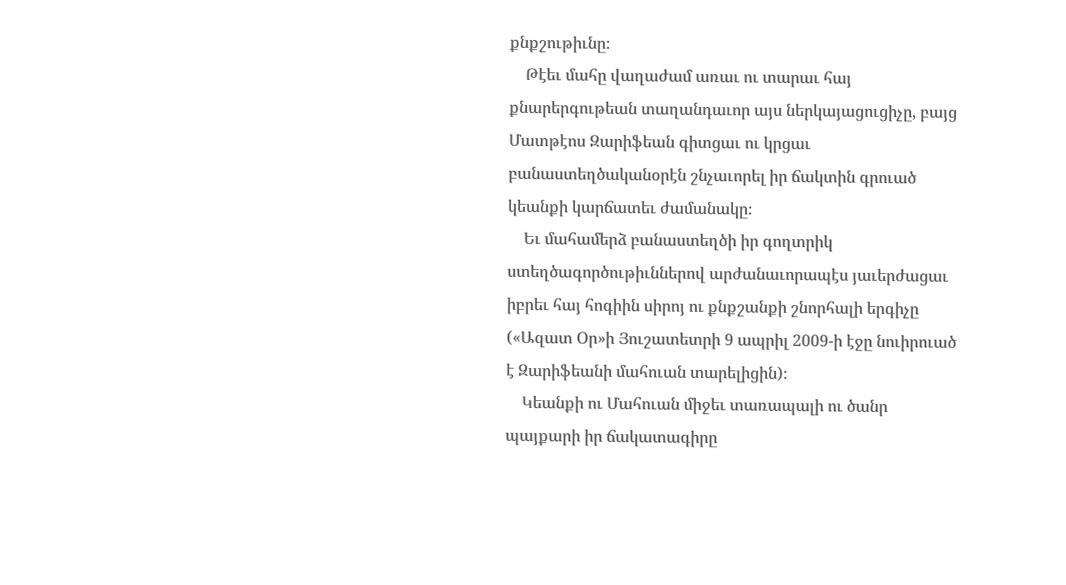քնքշութիւնը։
    Թէեւ մահը վաղաժամ առաւ ու տարաւ հայ քնարերգութեան տաղանդաւոր այս ներկայացուցիչը, բայց Մատթէոս Զարիֆեան գիտցաւ ու կրցաւ բանաստեղծականօրէն շնչաւորել իր ճակտին գրուած կեանքի կարճատեւ ժամանակը։
    Եւ մահամերձ բանաստեղծի իր գողտրիկ ստեղծագործութիւններով արժանաւորապէս յաւերժացաւ իբրեւ հայ հոգիին սիրոյ ու քնքշանքի շնորհալի երգիչը («Ազատ Օր»ի Յուշատետրի 9 ապրիլ 2009-ի էջը նուիրուած է Զարիֆեանի մահուան տարելիցին)։
    Կեանքի ու Մահուան միջեւ տառապալի ու ծանր պայքարի իր ճակատագիրը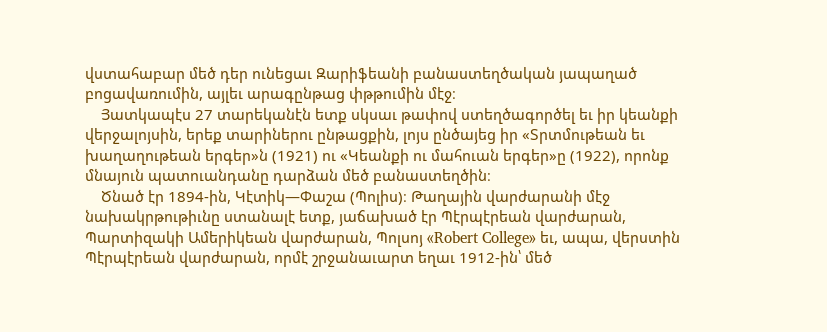վստահաբար մեծ դեր ունեցաւ Զարիֆեանի բանաստեղծական յապաղած բոցավառումին, այլեւ արագընթաց փթթումին մէջ։
    Յատկապէս 27 տարեկանէն ետք սկսաւ թափով ստեղծագործել եւ իր կեանքի վերջալոյսին, երեք տարիներու ընթացքին, լոյս ընծայեց իր «Տրտմութեան եւ խաղաղութեան երգեր»ն (1921) ու «Կեանքի ու մահուան երգեր»ը (1922), որոնք մնայուն պատուանդանը դարձան մեծ բանաստեղծին։
    Ծնած էր 1894-ին, Կէտիկ—Փաշա (Պոլիս)։ Թաղային վարժարանի մէջ նախակրթութիւնը ստանալէ ետք, յաճախած էր Պէրպէրեան վարժարան, Պարտիզակի Ամերիկեան վարժարան, Պոլսոյ «Robert College» եւ, ապա, վերստին Պէրպէրեան վարժարան, որմէ շրջանաւարտ եղաւ 1912-ին՝ մեծ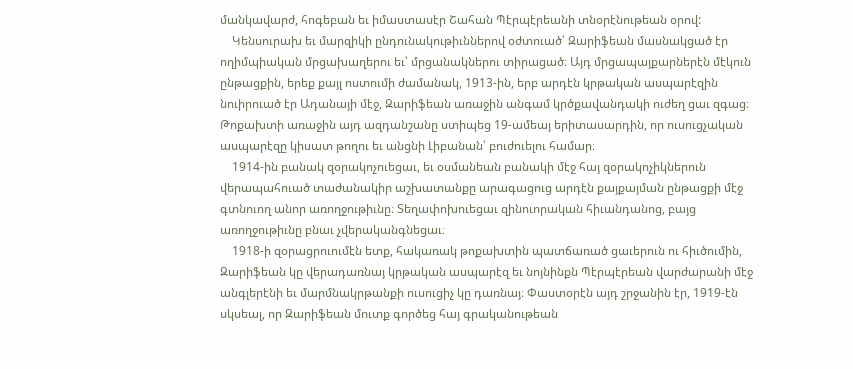մանկավարժ, հոգեբան եւ իմաստասէր Շահան Պէրպէրեանի տնօրէնութեան օրով:
    Կենսուրախ եւ մարզիկի ընդունակութիւններով օժտուած՝ Զարիֆեան մասնակցած էր ողիմպիական մրցախաղերու եւ՝ մրցանակներու տիրացած։ Այդ մրցապայքարներէն մէկուն ընթացքին, երեք քայլ ոստումի ժամանակ, 1913-ին, երբ արդէն կրթական ասպարէզին նուիրուած էր Ադանայի մէջ, Զարիֆեան առաջին անգամ կրծքավանդակի ուժեղ ցաւ զգաց։ Թոքախտի առաջին այդ ազդանշանը ստիպեց 19-ամեայ երիտասարդին, որ ուսուցչական ասպարէզը կիսատ թողու եւ անցնի Լիբանան՝ բուժուելու համար։
    1914-ին բանակ զօրակոչուեցաւ, եւ օսմանեան բանակի մէջ հայ զօրակոչիկներուն վերապահուած տաժանակիր աշխատանքը արագացուց արդէն քայքայման ընթացքի մէջ գտնուող անոր առողջութիւնը։ Տեղափոխուեցաւ զինուորական հիւանդանոց, բայց առողջութիւնը բնաւ չվերականգնեցաւ։
    1918-ի զօրացրուումէն ետք, հակառակ թոքախտին պատճառած ցաւերուն ու հիւծումին, Զարիֆեան կը վերադառնայ կրթական ասպարէզ եւ նոյնինքն Պէրպէրեան վարժարանի մէջ անգլերէնի եւ մարմնակրթանքի ուսուցիչ կը դառնայ։ Փաստօրէն այդ շրջանին էր, 1919-էն սկսեալ, որ Զարիֆեան մուտք գործեց հայ գրականութեան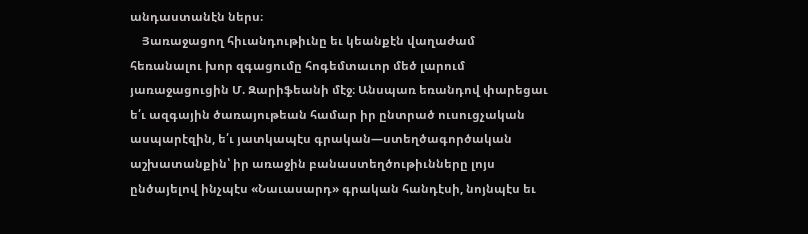անդաստանէն ներս։
    Յառաջացող հիւանդութիւնը եւ կեանքէն վաղաժամ հեռանալու խոր զգացումը հոգեմտաւոր մեծ լարում յառաջացուցին Մ. Զարիֆեանի մէջ։ Անսպառ եռանդով փարեցաւ ե՛ւ ազգային ծառայութեան համար իր ընտրած ուսուցչական ասպարէզին, ե՛ւ յատկապէս գրական—ստեղծագործական աշխատանքին՝ իր առաջին բանաստեղծութիւնները լոյս ընծայելով ինչպէս «Նաւասարդ» գրական հանդէսի, նոյնպէս եւ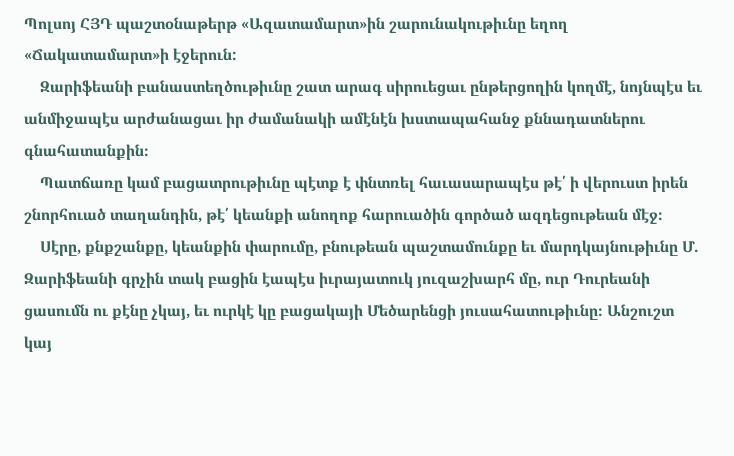Պոլսոյ ՀՅԴ պաշտօնաթերթ «Ազատամարտ»ին շարունակութիւնը եղող «Ճակատամարտ»ի էջերուն:
    Զարիֆեանի բանաստեղծութիւնը շատ արագ սիրուեցաւ ընթերցողին կողմէ, նոյնպէս եւ անմիջապէս արժանացաւ իր ժամանակի ամէնէն խստապահանջ քննադատներու գնահատանքին։
    Պատճառը կամ բացատրութիւնը պէտք է փնտռել հաւասարապէս թէ՛ ի վերուստ իրեն շնորհուած տաղանդին, թէ՛ կեանքի անողոք հարուածին գործած ազդեցութեան մէջ։
    Սէրը, քնքշանքը, կեանքին փարումը, բնութեան պաշտամունքը եւ մարդկայնութիւնը Մ. Զարիֆեանի գրչին տակ բացին էապէս իւրայատուկ յուզաշխարհ մը, ուր Դուրեանի ցասումն ու քէնը չկայ, եւ ուրկէ կը բացակայի Մեծարենցի յուսահատութիւնը։ Անշուշտ կայ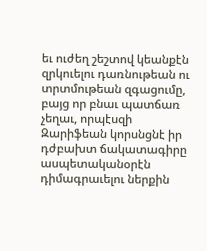եւ ուժեղ շեշտով կեանքէն զրկուելու դառնութեան ու տրտմութեան զգացումը, բայց որ բնաւ պատճառ չեղաւ, որպէսզի Զարիֆեան կորսնցնէ իր դժբախտ ճակատագիրը ասպետականօրէն դիմագրաւելու ներքին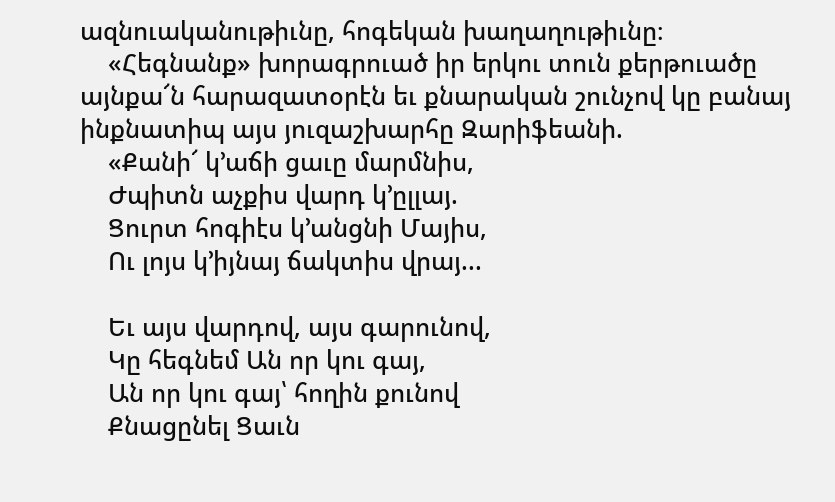ազնուականութիւնը, հոգեկան խաղաղութիւնը։
    «Հեգնանք» խորագրուած իր երկու տուն քերթուածը այնքա՜ն հարազատօրէն եւ քնարական շունչով կը բանայ ինքնատիպ այս յուզաշխարհը Զարիֆեանի.
    «Քանի՜ կ՚աճի ցաւը մարմնիս,
    Ժպիտն աչքիս վարդ կ՚ըլլայ.
    Ցուրտ հոգիէս կ՚անցնի Մայիս,
    Ու լոյս կ՚իյնայ ճակտիս վրայ...

    Եւ այս վարդով, այս գարունով,
    Կը հեգնեմ Ան որ կու գայ,
    Ան որ կու գայ՝ հողին քունով
    Քնացընել Ցաւն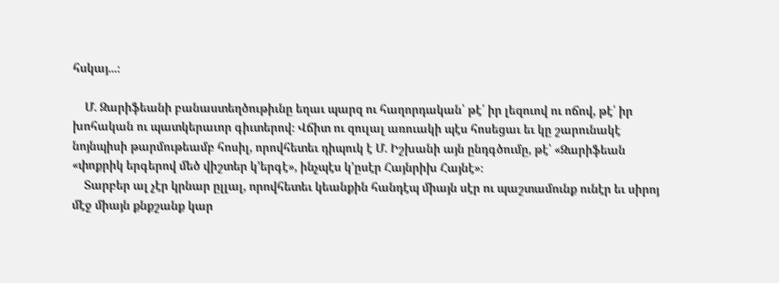հսկայ...։

    Մ. Զարիֆեանի բանաստեղծութիւնը եղաւ պարզ ու հաղորդական՝ թէ՛ իր լեզուով ու ոճով, թէ՛ իր խոհական ու պատկերաւոր գիւտերով։ Վճիտ ու զուլալ առուակի պէս հոսեցաւ եւ կը շարունակէ նոյնպիսի թարմութեամբ հոսիլ, որովհետեւ դիպուկ է Մ. Իշխանի այն ընդգծումը, թէ՝ «Զարիֆեան «փոքրիկ երգերով մեծ վիշտեր կ՚երգէ», ինչպէս կ՚ըսէր Հայնրիխ Հայնէ»։
    Տարբեր ալ չէր կրնար ըլլալ, որովհետեւ կեանքին հանդէպ միայն սէր ու պաշտամունք ունէր եւ սիրոյ մէջ միայն քնքշանք կար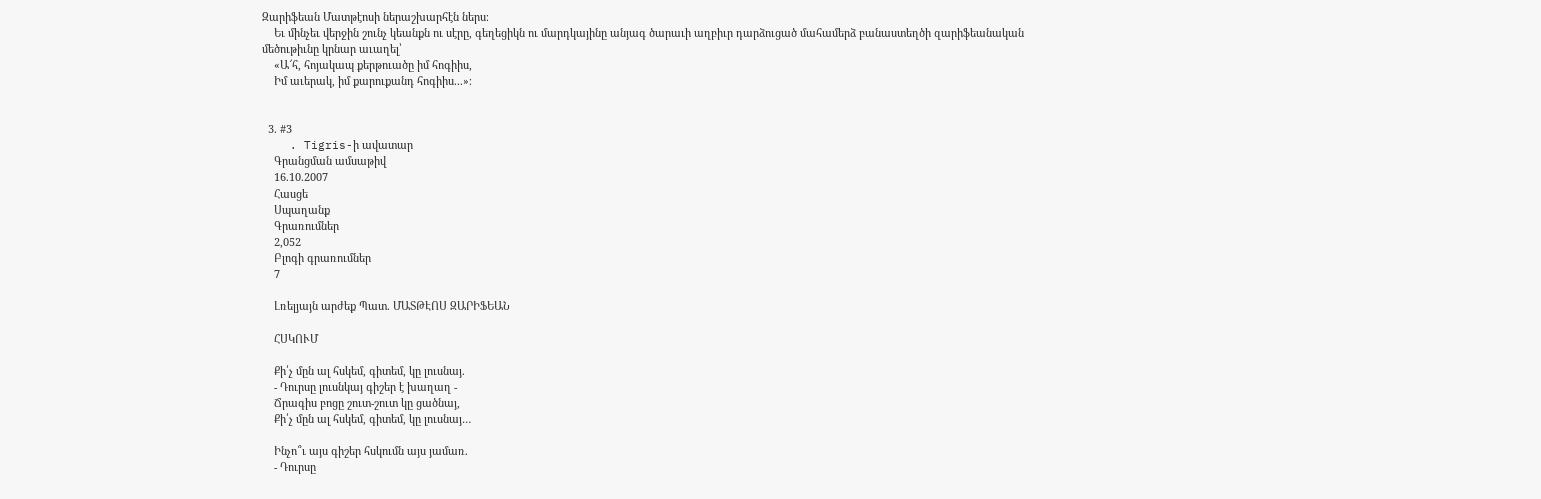Զարիֆեան Մատթէոսի ներաշխարհէն ներս։
    Եւ մինչեւ վերջին շունչ կեանքն ու սէրը, գեղեցիկն ու մարդկայինը անյագ ծարաւի աղբիւր դարձուցած մահամերձ բանաստեղծի զարիֆեանական մեծութիւնը կրնար աւաղել՝
    «Ա՜հ, հոյակապ քերթուածը իմ հոգիիս,
    Իմ աւերակ, իմ քարուքանդ հոգիիս...»։


  3. #3
    . Tigris-ի ավատար
    Գրանցման ամսաթիվ
    16.10.2007
    Հասցե
    Սպաղանք
    Գրառումներ
    2,052
    Բլոգի գրառումներ
    7

    Լռելյայն արժեք Պատ. ՄԱՏԹԷՈՍ ԶԱՐԻՖԵԱՆ

    ՀՍԿՈՒՄ

    Քի՛չ մըն ալ հսկեմ, գիտեմ, կը լուսնայ.
    - Դուրսը լուսնկայ գիշեր է խաղաղ -
    Ճրագիս բոցը շուտ-շուտ կը ցածնայ,
    Քի՛չ մըն ալ հսկեմ, գիտեմ, կը լուսնայ…

    Ինչո՞ւ այս գիշեր հսկումն այս յամառ.
    - Դուրսը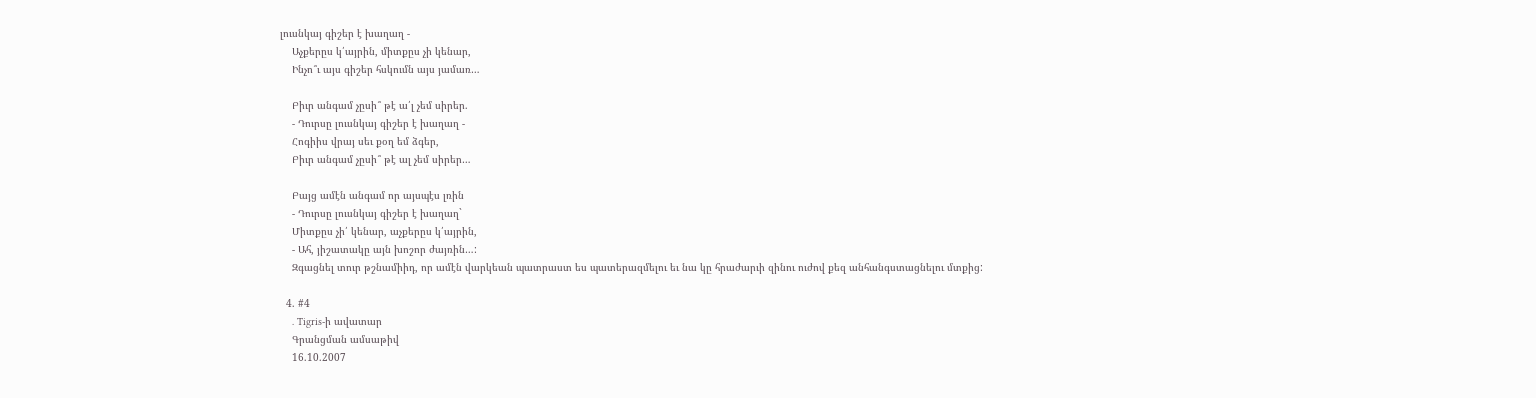լուսնկայ գիշեր է խաղաղ -
    Աչքերըս կ՛այրին, միտքըս չի կենար,
    Ինչո՞ւ այս գիշեր հսկումն այս յամառ…

    Բիւր անգամ չըսի՞ թէ ա՛լ չեմ սիրեր.
    - Դուրսը լուսնկայ գիշեր է խաղաղ -
    Հոգիիս վրայ սեւ քօղ եմ ձգեր,
    Բիւր անգամ չըսի՞ թէ ալ չեմ սիրեր…

    Բայց ամէն անգամ որ այսպէս լռին
    - Դուրսը լուսնկայ գիշեր է խաղաղ`
    Միտքըս չի՛ կենար, աչքերըս կ՛այրին,
    - Ահ, յիշատակը այն խոշոր ժայռին…:
    Զգացնել տուր թշնամիիդ, որ ամէն վարկեան պատրաստ ես պատերազմելու եւ նա կը հրաժարւի զինու ուժով քեզ անհանգստացնելու մտքից:

  4. #4
    . Tigris-ի ավատար
    Գրանցման ամսաթիվ
    16.10.2007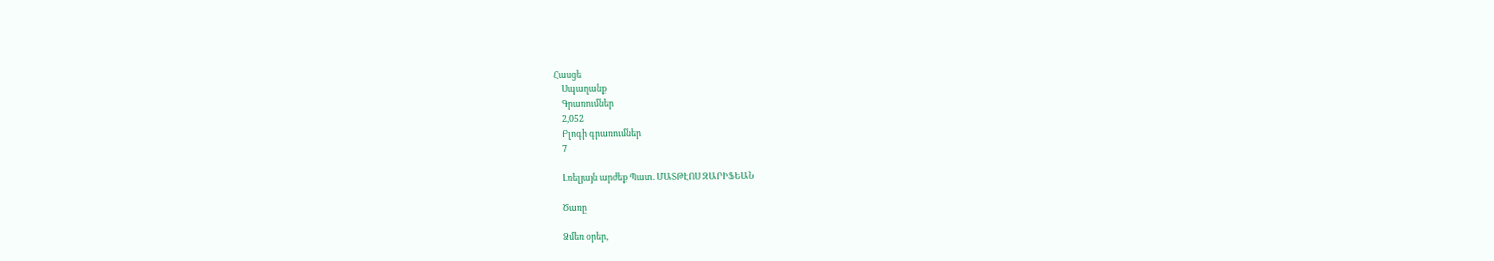Հասցե
    Սպաղանք
    Գրառումներ
    2,052
    Բլոգի գրառումներ
    7

    Լռելյայն արժեք Պատ. ՄԱՏԹԷՈՍ ԶԱՐԻՖԵԱՆ

    Ծառը

    Ձմեռ օրեր,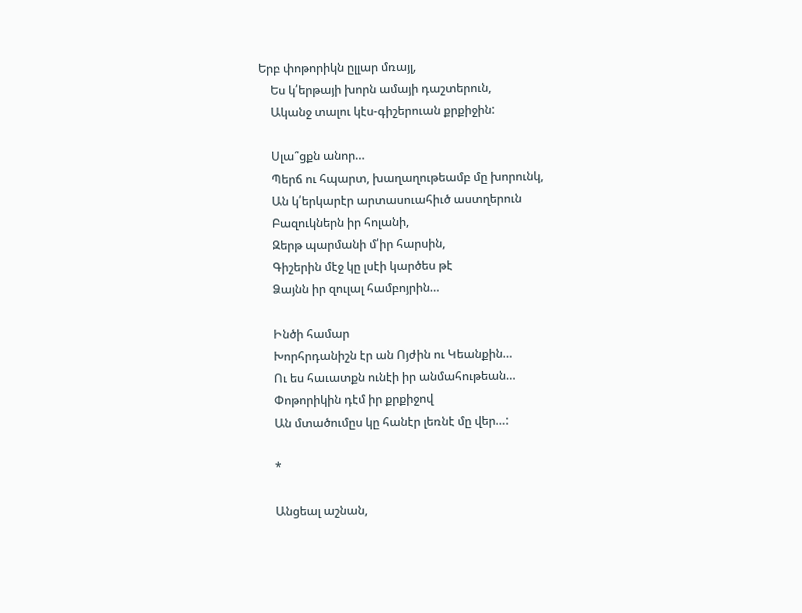Երբ փոթորիկն ըլլար մռայլ,
    Ես կ՛երթայի խորն ամայի դաշտերուն,
    Ականջ տալու կէս-գիշերուան քրքիջին:

    Սլա՞ցքն անոր…
    Պերճ ու հպարտ, խաղաղութեամբ մը խորունկ,
    Ան կ՛երկարէր արտասուահիւծ աստղերուն
    Բազուկներն իր հոլանի,
    Զերթ պարմանի մ՛իր հարսին,
    Գիշերին մէջ կը լսէի կարծես թէ
    Ձայնն իր զուլալ համբոյրին…

    Ինծի համար
    Խորհրդանիշն էր ան Ոյժին ու Կեանքին…
    Ու ես հաւատքն ունէի իր անմահութեան…
    Փոթորիկին դէմ իր քրքիջով
    Ան մտածումըս կը հանէր լեռնէ մը վեր…:

    *

    Անցեալ աշնան,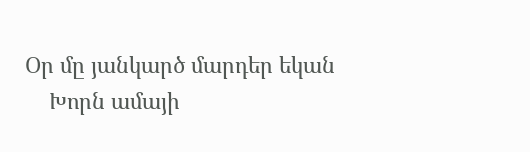Օր մը յանկարծ մարդեր եկան
    Խորն ամայի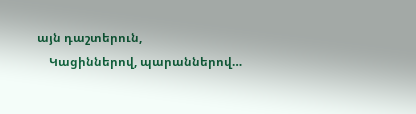այն դաշտերուն,
    Կացիններով, պարաններով…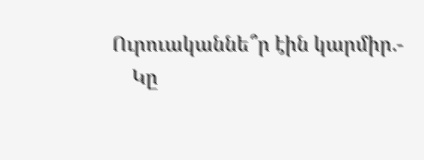Ուրուականնե՞ր էին կարմիր.-
    Կը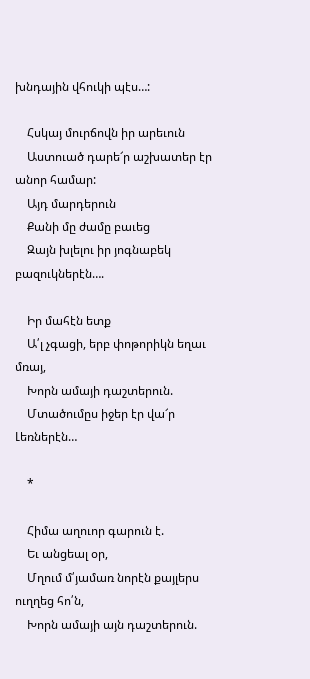խնդային վհուկի պէս…:

    Հսկայ մուրճովն իր արեւուն
    Աստուած դարե՜ր աշխատեր էր անոր համար:
    Այդ մարդերուն
    Քանի մը ժամը բաւեց
    Զայն խլելու իր յոգնաբեկ բազուկներէն….

    Իր մահէն ետք
    Ա՛լ չգացի, երբ փոթորիկն եղաւ մռայ,
    Խորն ամայի դաշտերուն.
    Մտածումըս իջեր էր վա՜ր Լեռներէն…

    *

    Հիմա աղուոր գարուն է.
    Եւ անցեալ օր,
    Մղում մ՛յամառ նորէն քայլերս ուղղեց հո՛ն,
    Խորն ամայի այն դաշտերուն.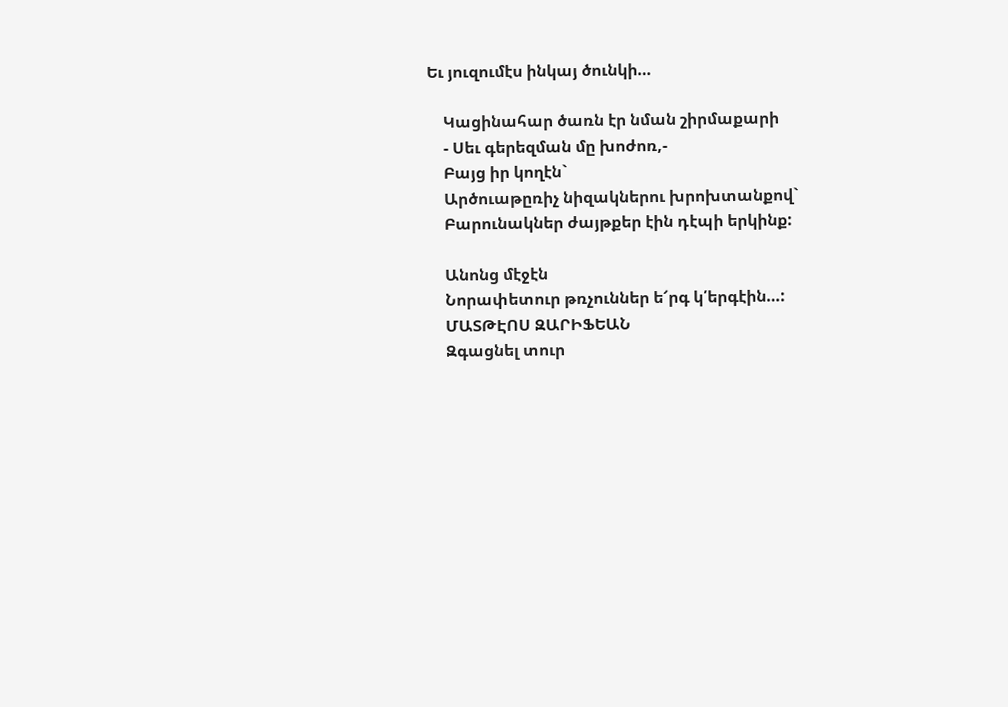Եւ յուզումէս ինկայ ծունկի…

    Կացինահար ծառն էր նման շիրմաքարի
    - Սեւ գերեզման մը խոժոռ,-
    Բայց իր կողէն`
    Արծուաթըռիչ նիզակներու խրոխտանքով`
    Բարունակներ ժայթքեր էին դէպի երկինք:

    Անոնց մէջէն
    Նորափետուր թռչուններ ե՜րգ կ՛երգէին…:
    ՄԱՏԹԷՈՍ ԶԱՐԻՖԵԱՆ
    Զգացնել տուր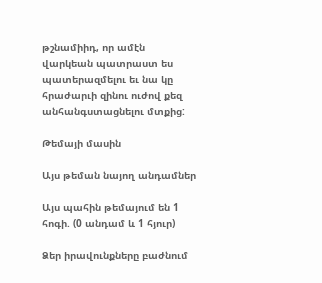թշնամիիդ, որ ամէն վարկեան պատրաստ ես պատերազմելու եւ նա կը հրաժարւի զինու ուժով քեզ անհանգստացնելու մտքից:

Թեմայի մասին

Այս թեման նայող անդամներ

Այս պահին թեմայում են 1 հոգի. (0 անդամ և 1 հյուր)

Ձեր իրավունքները բաժնում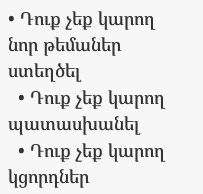• Դուք չեք կարող նոր թեմաներ ստեղծել
  • Դուք չեք կարող պատասխանել
  • Դուք չեք կարող կցորդներ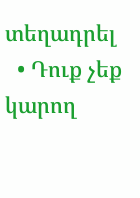տեղադրել
  • Դուք չեք կարող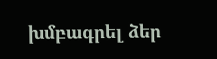խմբագրել ձեր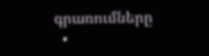գրառումները
  •